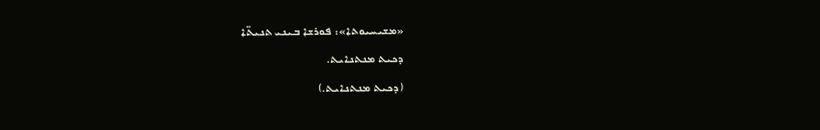«ܡܫܝܚܝܘܬܐ»: ܦܘܪܫܐ ܒܝܢܝ ܬܢܝܬ̈ܐ
ܕܟܝܬ ܡܢܬܢܐܝܬ.
(ܕܟܝܬ ܡܢܬܢܐܝܬ.)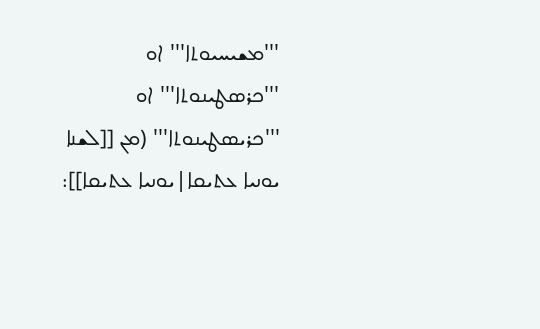'''ܡܫܝܚܝܘܬܐ''' ܐܘ '''ܟܪܣܛܝܢܘܬܐ''' ܐܘ '''ܟܪܝܣܛܝܢܘܬܐ''' (ܡܢ [[ܠܫܢܐ ܝܘܢܝܐ ܥܬܝܩܐ|ܝܘܢܝܐ ܥܬܝܩܐ]]: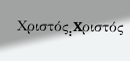Xριστός܄Xριστός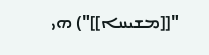"[[ܡܫܝܚܐ]]") ܗܝ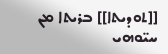[[ܬܘܕܝܬܐ]] ܒܪܝܬܐ ܡܢ ܚܝ̈ܘܗܝ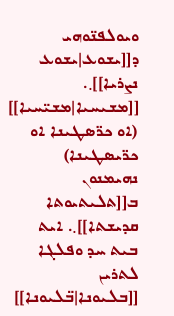ܘܝܘܠܦܢ̈ܘܗܝ ܕ[[ܝܫܘܥ|ܝܫܘܥ ܢܨܪܝܐ]]܂. [[ܡܫܝܚܝܐ|ܡܫܝ̈ܚܝܐ]] (ܐܘ ܟܪ̈ܣܛܝܢܐ ܐܘ ܟܪ̈ܝܣܛܝܢܐ) ܢܗܝܡܢܘܢ ܒ[[ܬܠܝܬܝܘܬܐ ܩܕܝܫܬܐ]]܂. ܐܝܬ ܒܝܬ ܚܕ ܘܦܠܓܐ ܠܬܪܝܢ [[ܒܠܝܘܢܐ|ܒ̈ܠܝܘܢܐ]]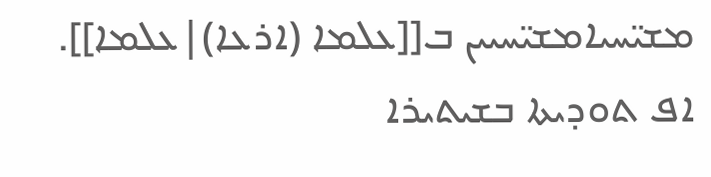ܡܫܝ̈ܚܝܐܡܫܝ̈ܚܝܝܢ ܒ[[ܥܠܡܐ (ܐܪܥܐ)|ܥܠܡܐ]]. ܐܦ ܬܘܕܝܬܐ ܒܫܝܬܝܪܐ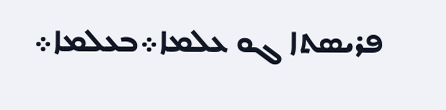ܦܪܝܣܬܐ ܓܘ ܥܠܡܐ܀ܒܥܠܡܐ܀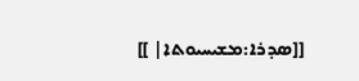[[ܣܕܪܐ:ܡܫܝܚܝܘܬܐ| ]]